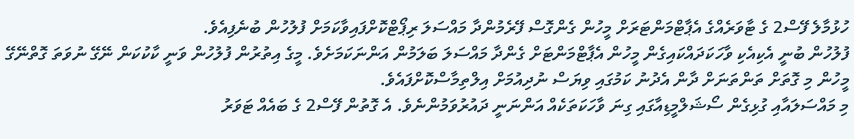ހުޅުމާލެ ފޭސް2 ގެ ޓާވަރެއްގެ އެޕާޓްމަންޓަރަށް މީހުން ގެންގޮސް ފޭރެމުންދާ މައްސަލަ ރިޕޯޓްކޮށްފައިވާކަމަށް ފުލުހުން ބުނެފިއެވެ.
ފުލުހުން ބުނީ އެކިއެކި ވާހަކަދައްކައިގެން މީހުން އެޕާޓްމަންޓަށް ގެންދާ މައްސަލަ ބަލަމުން އަންނަކަމަށެވެ. މީގެ އިތުރުން ފުލުހުން ވަނީ ކާކުކަން ނޭގޭ ނުވަތަ ގޮތްނޭގޭ މީހުން މި ގޮތަށް ތަންތަނަށް ދާން އެދުނު ކަމުގައި ވިޔަސް ނުދިއުމަށް އިލްތިމާސްކޮށްފައެވެ.
މި މައްސަލައާއި ގުޅިގެން ސޯޝަލްމީޑިއާގައި ގިނަ ވާހަކަތަކެއް އަންނަނީ ދައުރުވަމުންނެވެ. އެ ގޮތުން ފޭސް2 ގެ ބައެއް ޓަވަރު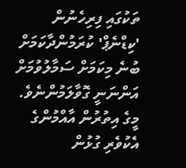ތަކުގައި ފިރިހެނުން 'ކިޑްނެޕް' ކުރަމުންދާކަމަށް ބުނެ މިކަމަށް ސަމާލުވުމަށް އަންނަނީ ގޮވާލަމުންނެވެ. މީގެ އިތުރުން އާއްމުންގެ އެކުވެރި ގުޅުން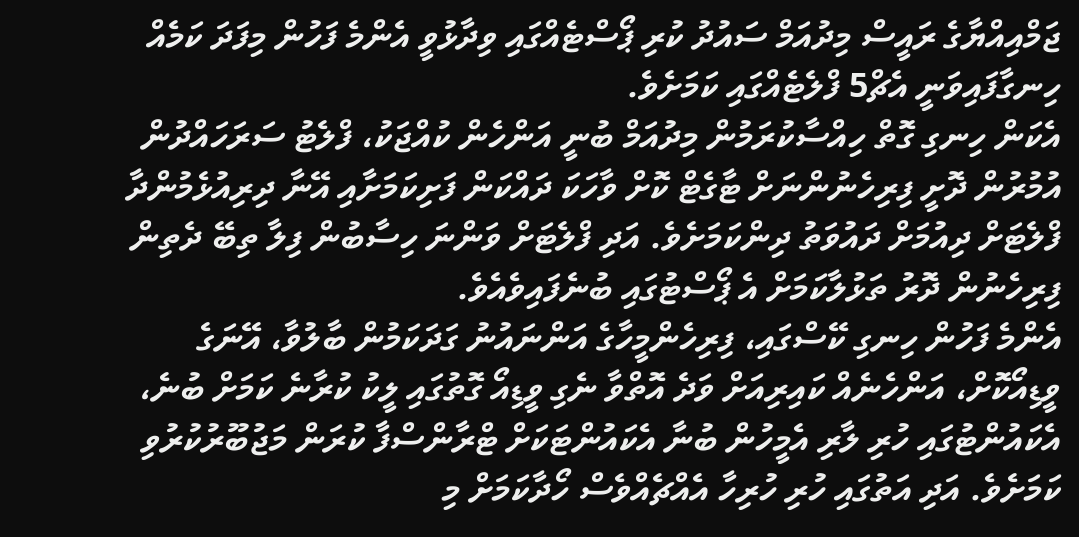ޖަމްއިއްޔާގެ ރައީސް މިދުއަމް ސައުދު ކުރި ޕޯސްޓެއްގައި ވިދާޅުވީ އެންމެ ފަހުން މިފަދަ ކަމެއް ހިނގާފައިވަނީ އެޗް5 ފްލެޓެއްގައި ކަމަށެވެ.
އެކަން ހިނގި ގޮތް ހިއްސާކުރަމުން މިދުއަމް ބުނީ އަންހެން ކުއްޖަކު، ފްލެޓު ސަރަހައްދުން އުމުރުން ދޮށީ ފިރިހެނުންނަށް ޓާގެޓް ކޮށް ވާހަކަ ދައްކަން ފަށިކަމަށާއި އޭނާ ދިރިއުޅެމުންދާ ފްލެޓަށް ދިއުމަށް ދައުވަތު ދިންކަމަށެވެ. އަދި ފްލެޓަށް ވަންނަ ހިސާބުން ފިލާ ތިބޭ ދެތިން ފިރިހެނުން ދޮރު ތަޅުލާކަމަށް އެ ޕޯސްޓުގައި ބުނެފައިވެއެވެ.
އެންމެ ފަހުން ހިނގި ކޭސްގައި، ފިރިހެންމީހާގެ އަންނައުނު ގަދަކަމުން ބާލުވާ، އޭނަގެ ވީޑިއޯކޮށް، އަންހެނެއް ކައިރިއަށް ވަދެ އޮތްވާ ނެގި ވީޑިއޯ ގޮތުގައި ލީކު ކުރާނެ ކަމަށް ބުނެ، އެކައުންޓުގައި ހުރި ލާރި އެމީހުން ބުނާ އެކައުންޓަކަށް ޓްރާންސްފާ ކުރަން މަޖުބޫރުކުރުވި ކަމަށެވެ. އަދި އަތުގައި ހުރި ހުރިހާ އެއްޗެއްވެސް ހޯދާކަމަށް މި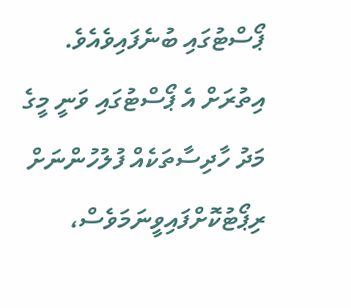ޕޯސްޓުގައި ބުނެފައިވެއެވެ.
އިތުރަށް އެ ޕޯސްޓުގައި ވަނީ މީގެ މަދު ހާދިސާތަކެއް ފުލުހުންނަށް ރިޕޯޓުކޮށްފައިވީނަމަވެސް،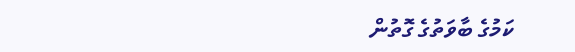ކަމުގެ ބާވަތުގެ ގޮތުން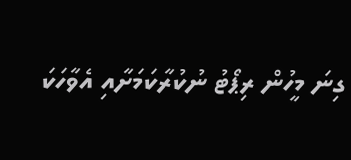ގިނަ މީހުން ރިޕޯޓު ނުކުރާކަމަށާއި އެވާހަކަ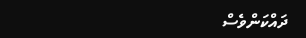ދައްކަންވެސް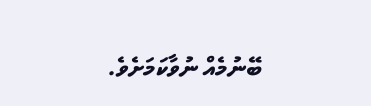ބޭނުމެއް ނުވާކަމަށެވެ.